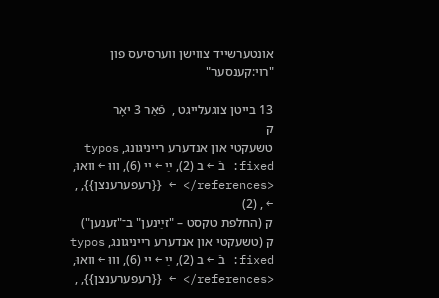אונטערשייד צווישן ווערסיעס פון "רוי:קענסער"

13 בייטן צוגעלייגט ,  פֿאַר 3 יאָר
ק
טשעקטי און אנדערע רייניגונג, typos fixed: בֿ ← ב (2), ײַ ← יי (6), וווּ ← וואוּ, <references/> ← {{רעפערענצן}}, , ← , (2)
ק (החלפת טקסט – "זײַנען" ב־"זענען")
ק (טשעקטי און אנדערע רייניגונג, typos fixed: בֿ ← ב (2), ײַ ← יי (6), וווּ ← וואוּ, <references/> ← {{רעפערענצן}}, ,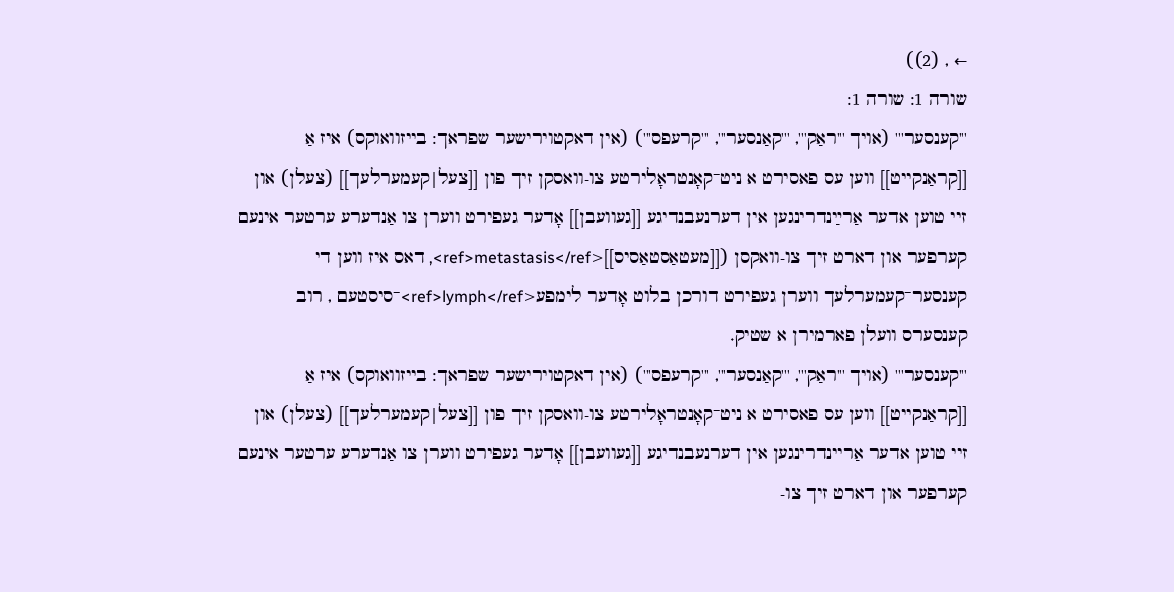← , (2))
שורה 1: שורה 1:
'''קענסער''' (אויך '''ראַק''', '''קאַנסער''', '''קרעפס''') (אין דאקטוירישער שפראך: בייזוואוקס) איז אַ [[קראַנקייט]] ווען עס פאסירט א ניט־קאָנטראָלירטע צו-וואסקן זיך פון [[צעל|קעמערלעך]] (צעלן) און זיי טוען אדער אַרײַנדרינגען אין דערנעבנדיגע [[געוועבן]] אָדער געפירט ווערן צו אַנדערע ערטער אינעם קערפער און דארט זיך צו-וואקסן ([[מעטאַסטאַסיס]]<ref>metastasis</ref>, דאס איז ווען די קענסער־קעמערלעך ווערן געפירט דורכן בלוט אָדער לימפע<ref>lymph</ref>־סיסטעם , רוב קענסערס וועלן פארמירן א שטיק.
'''קענסער''' (אויך '''ראַק''', '''קאַנסער''', '''קרעפס''') (אין דאקטוירישער שפראך: בייזוואוקס) איז אַ [[קראַנקייט]] ווען עס פאסירט א ניט־קאָנטראָלירטע צו-וואסקן זיך פון [[צעל|קעמערלעך]] (צעלן) און זיי טוען אדער אַריינדרינגען אין דערנעבנדיגע [[געוועבן]] אָדער געפירט ווערן צו אַנדערע ערטער אינעם קערפער און דארט זיך צו-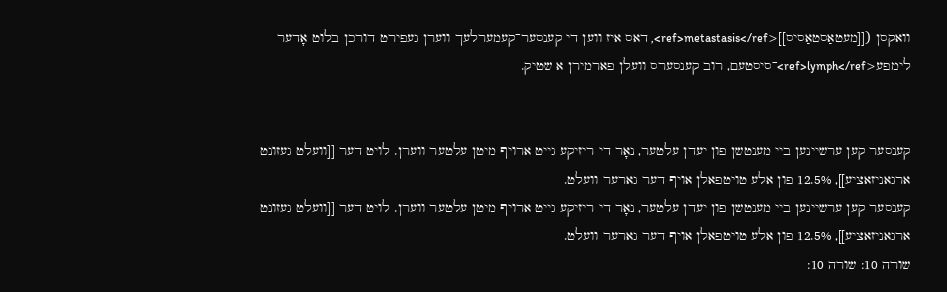וואקסן ([[מעטאַסטאַסיס]]<ref>metastasis</ref>, דאס איז ווען די קענסער־קעמערלעך ווערן געפירט דורכן בלוט אָדער לימפע<ref>lymph</ref>־סיסטעם, רוב קענסערס וועלן פארמירן א שטיק.


קענסער קען ערשיינען ביי מענטשן פון יעדן עלטער, נאָר די ריזיקע גייט ארויף מיטן עלטער ווערן. לויט דער [[וועלט געזונט ארגאניזאציע]], 12.5% פון אלע טויטפאלן אויף דער גארער וועלט.
קענסער קען ערשיינען ביי מענטשן פון יעדן עלטער, נאָר די ריזיקע גייט ארויף מיטן עלטער ווערן. לויט דער [[וועלט געזונט ארגאניזאציע]], 12.5% פון אלע טויטפאלן אויף דער גארער וועלט.
שורה 10: שורה 10: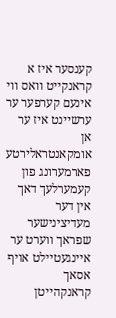קענסער איז א קראנקייט וואס ווי אינעם קערפער ער ערשיינט איז ער אן אומקאנטראלירטע פארמערונג פון קעמערלעך דאך אין דער מעדיצינישער שפראך ווערט ער איינגעטיילט אויף אסאך קראנקהייטן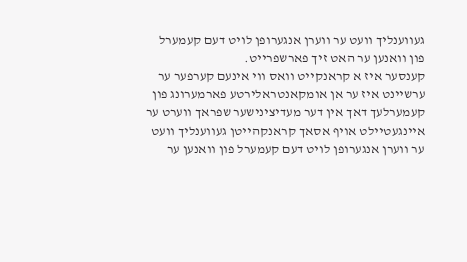געווענליך וועט ער ווערן אנגערופן לויט דעם קעמערל פון וואנען ער האט זיך פארשפרייט.
קענסער איז א קראנקייט וואס ווי אינעם קערפער ער ערשיינט איז ער אן אומקאנטראלירטע פארמערונג פון קעמערלעך דאך אין דער מעדיצינישער שפראך ווערט ער איינגעטיילט אויף אסאך קראנקהייטן געווענליך וועט ער ווערן אנגערופן לויט דעם קעמערל פון וואנען ער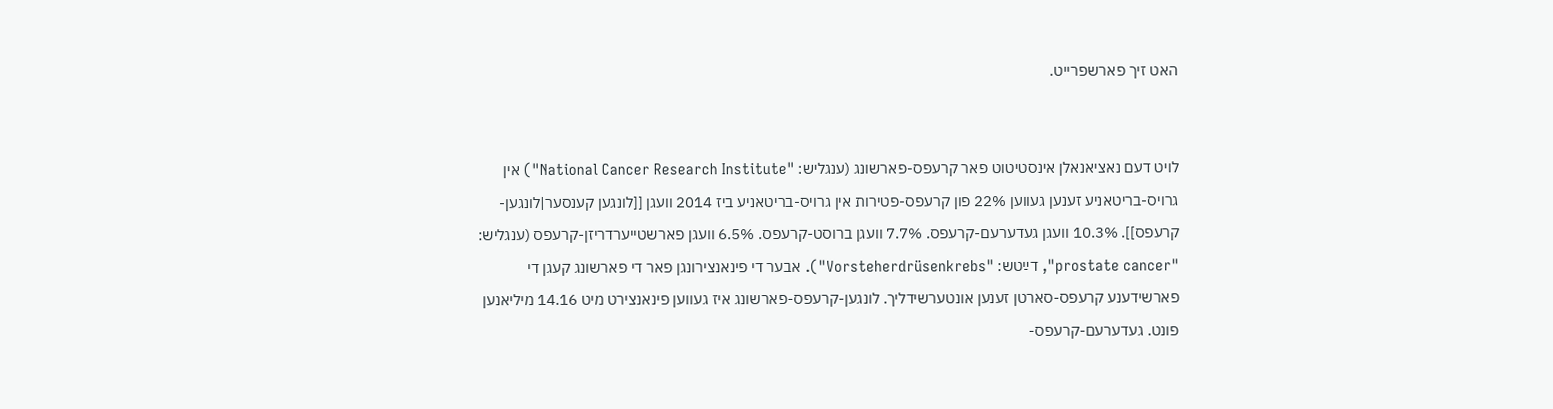האט זיך פארשפרייט.


לויט דעם נאציאנאלן אינסטיטוט פאר קרעפס-פארשונג (ענגליש: "National Cancer Research Institute") אין גרויס-בריטאניע זענען געווען 22% פון קרעפס-פטירות אין גרויס-בריטאניע ביז 2014 וועגן [[לונגען קענסער|לונגען-קרעפס]]. 10.3% וועגן געדערעם-קרעפס. 7.7% וועגן ברוסט-קרעפס. 6.5% וועגן פארשטייערדריזן-קרעפס (ענגליש: "prostate cancer", דײַטש: "Vorsteherdrüsenkrebs"). אבער די פינאנצירונגן פאר די פארשונג קעגן די פארשידענע קרעפס-סארטן זענען אונטערשידליך. לונגען-קרעפס-פארשונג איז געווען פינאנצירט מיט 14.16 מיליאנען פונט. געדערעם-קרעפס-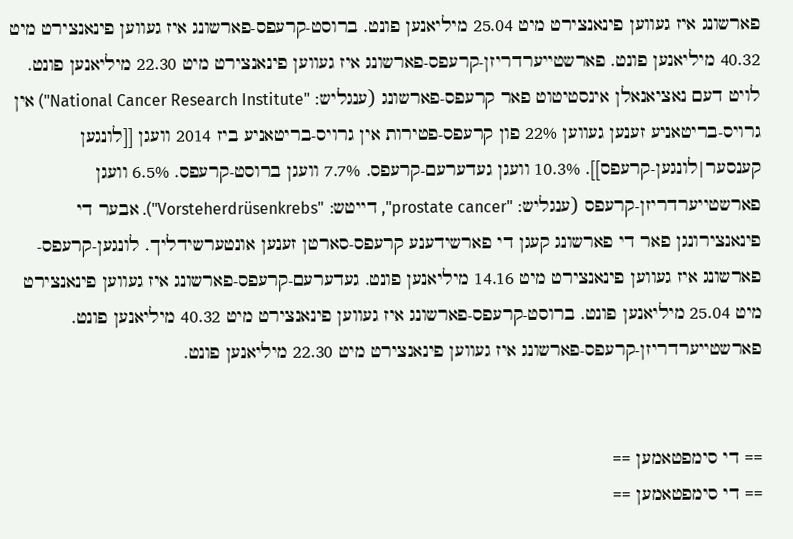פארשונג איז געווען פינאנצירט מיט 25.04 מיליאנען פונט. ברוסט-קרעפס-פארשונג איז געווען פינאנצירט מיט 40.32 מיליאנען פונט. פארשטייערדריזן-קרעפס-פארשונג איז געווען פינאנצירט מיט 22.30 מיליאנען פונט.
לויט דעם נאציאנאלן אינסטיטוט פאר קרעפס-פארשונג (ענגליש: "National Cancer Research Institute") אין גרויס-בריטאניע זענען געווען 22% פון קרעפס-פטירות אין גרויס-בריטאניע ביז 2014 וועגן [[לונגען קענסער|לונגען-קרעפס]]. 10.3% וועגן געדערעם-קרעפס. 7.7% וועגן ברוסט-קרעפס. 6.5% וועגן פארשטייערדריזן-קרעפס (ענגליש: "prostate cancer", דייטש: "Vorsteherdrüsenkrebs"). אבער די פינאנצירונגן פאר די פארשונג קעגן די פארשידענע קרעפס-סארטן זענען אונטערשידליך. לונגען-קרעפס-פארשונג איז געווען פינאנצירט מיט 14.16 מיליאנען פונט. געדערעם-קרעפס-פארשונג איז געווען פינאנצירט מיט 25.04 מיליאנען פונט. ברוסט-קרעפס-פארשונג איז געווען פינאנצירט מיט 40.32 מיליאנען פונט. פארשטייערדריזן-קרעפס-פארשונג איז געווען פינאנצירט מיט 22.30 מיליאנען פונט.


== די סימפטאמען ==
== די סימפטאמען ==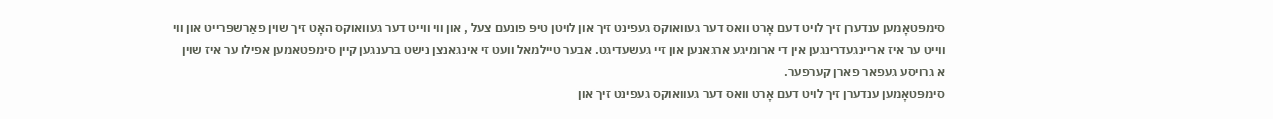סימפּטאָמען ענדערן זיך לויט דעם אָרט וואס דער געוואוקס געפינט זיך און לויטן טיפּ פונעם צעל , און ווי ווייט דער געוואוקס האָט זיך שוין פאַרשפּרייט און ווי ווייט ער איז אריינגעדרינגען אין די ארומיגע ארגאנען און זיי געשעדיגט. אבער טיילמאל וועט זי אינגאנצן נישט ברענגען קיין סימפטאמען אפילו ער איז שוין א גרויסע געפאר פארן קערפער.
סימפּטאָמען ענדערן זיך לויט דעם אָרט וואס דער געוואוקס געפינט זיך און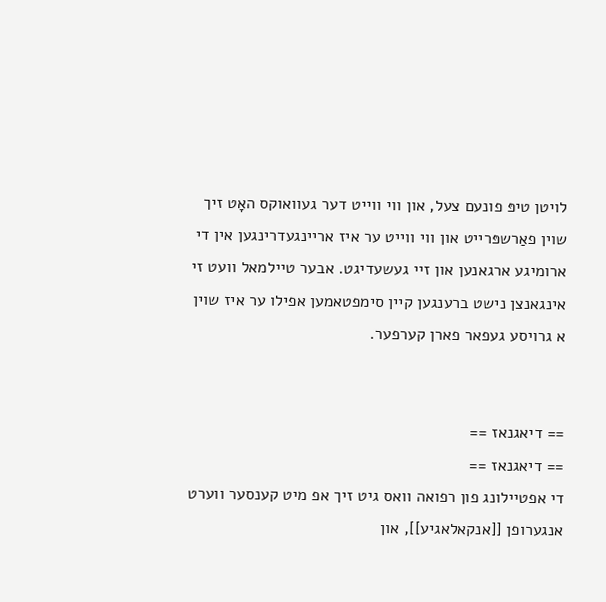לויטן טיפּ פונעם צעל, און ווי ווייט דער געוואוקס האָט זיך שוין פאַרשפּרייט און ווי ווייט ער איז אריינגעדרינגען אין די ארומיגע ארגאנען און זיי געשעדיגט. אבער טיילמאל וועט זי אינגאנצן נישט ברענגען קיין סימפטאמען אפילו ער איז שוין א גרויסע געפאר פארן קערפער.


== דיאגנאז ==
== דיאגנאז ==
די אפטיילונג פון רפואה וואס גיט זיך אפ מיט קענסער ווערט אנגערופן [[אנקאלאגיע]], און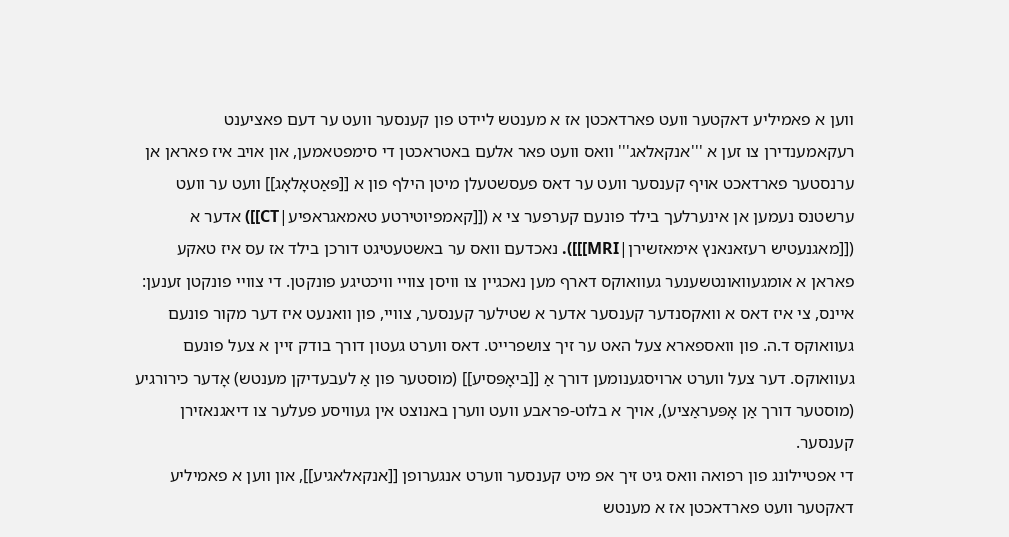ווען א פאמיליע דאקטער וועט פארדאכטן אז א מענטש ליידט פון קענסער וועט ער דעם פאציענט רעקאמענדירן צו זען א '''אנקאלאג''' וואס וועט פאר אלעם באטראכטן די סימפטאמען, און אויב איז פאראן אן ערנסטער פארדאכט אויף קענסער וועט ער דאס פעסשטעלן מיטן הילף פון א [[פּאַטאָלאָג]] וועט ער וועט ערשטנס נעמען אן אינערלעך בילד פונעם קערפער צי א ([[קאמפיוטירטע טאמאגראפיע|CT]]) אדער א ([[מאגנעטיש רעזאנאנץ אימאזשירן|MRI]]]). נאכדעם וואס ער באשטעטיגט דורכן בילד אז עס איז טאקע פאראן א אומגעוואונטשענער געוואוקס דארף מען נאכגיין צו וויסן צוויי וויכטיגע פונקטן. די צוויי פונקטן זענען: איינס, צי איז דאס א וואקסנדער קענסער אדער א שטילער קענסער, צוויי, פון וואנעט איז דער מקור פונעם געוואוקס ד.ה. פון וואספארא צעל האט ער זיך צושפרייט. דאס ווערט געטון דורך בודק זיין א צעל פונעם געוואוקס. דער צעל ווערט ארויסגענומען דורך אַ [[ביאָפּסיע]] (מוסטער פון אַ לעבעדיקן מענטש) אָדער כירורגיע (מוסטער דורך אַן אָפּעראַציע), אויך א בלוט-פראבע וועט ווערן באנוצט אין געוויסע פעלער צו דיאגנאזירן קענסער.
די אפטיילונג פון רפואה וואס גיט זיך אפ מיט קענסער ווערט אנגערופן [[אנקאלאגיע]], און ווען א פאמיליע דאקטער וועט פארדאכטן אז א מענטש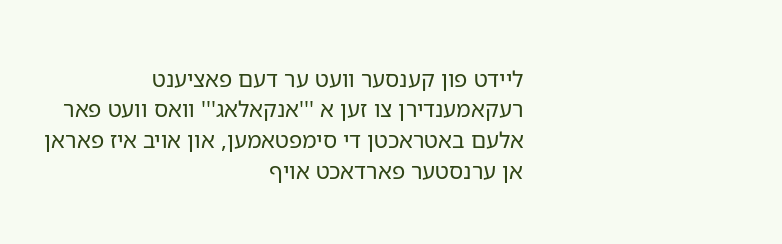ליידט פון קענסער וועט ער דעם פאציענט רעקאמענדירן צו זען א '''אנקאלאג''' וואס וועט פאר אלעם באטראכטן די סימפטאמען, און אויב איז פאראן אן ערנסטער פארדאכט אויף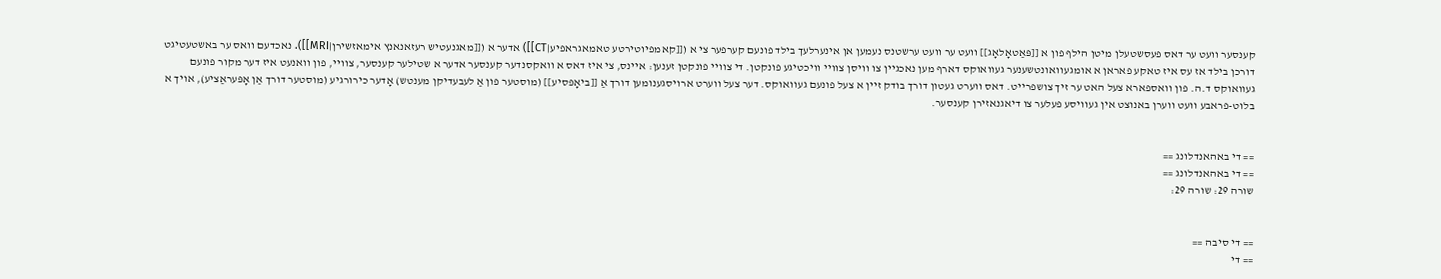קענסער וועט ער דאס פעסשטעלן מיטן הילף פון א [[פּאַטאָלאָג]] וועט ער וועט ערשטנס נעמען אן אינערלעך בילד פונעם קערפער צי א ([[קאמפיוטירטע טאמאגראפיע|CT]]) אדער א ([[מאגנעטיש רעזאנאנץ אימאזשירן|MRI]]). נאכדעם וואס ער באשטעטיגט דורכן בילד אז עס איז טאקע פאראן א אומגעוואונטשענער געוואוקס דארף מען נאכגיין צו וויסן צוויי וויכטיגע פונקטן. די צוויי פונקטן זענען: איינס, צי איז דאס א וואקסנדער קענסער אדער א שטילער קענסער, צוויי, פון וואנעט איז דער מקור פונעם געוואוקס ד.ה. פון וואספארא צעל האט ער זיך צושפרייט. דאס ווערט געטון דורך בודק זיין א צעל פונעם געוואוקס. דער צעל ווערט ארויסגענומען דורך אַ [[ביאָפּסיע]] (מוסטער פון אַ לעבעדיקן מענטש) אָדער כירורגיע (מוסטער דורך אַן אָפּעראַציע), אויך א בלוט-פראבע וועט ווערן באנוצט אין געוויסע פעלער צו דיאגנאזירן קענסער.


== די באהאנדלונג ==
== די באהאנדלונג ==
שורה 29: שורה 29:


== די סיבה ==
== די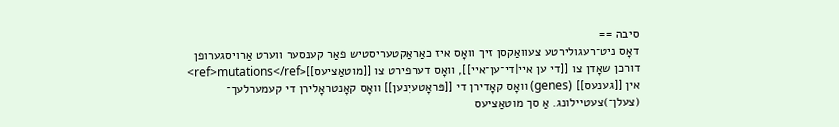סיבה ==
דאָס ניט־רעגולירטע צעוואַקסן זיך וואָס איז כאַראַקטעריסטיש פאַר קענסער ווערט אַרויסגערופן דורכן שאָדן צו [[די ען איי|די־ען־איי]], וואָס דערפירט צו [[מוטאַציעס]]<ref>mutations</ref> אין [[גענעס]] (genes) וואָס קאָדירן די [[פּראָטעיִנען]] וואָס קאָנטראָלירן די קעמערלעך־ (צעלן־)צעטיילונג. אַ סך מוטאַציעס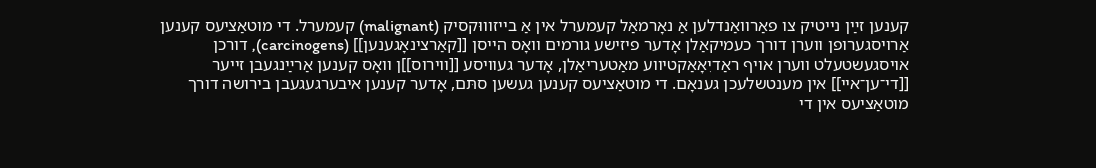קענען זײַן נייטיק צו פאַרוואַנדלען אַ נאָרמאַל קעמערל אין אַ בייזוווּקסיק (malignant) קעמערל. די מוטאַציעס קענען אַרויסגערופן ווערן דורך כעמיקאַלן אָדער פיזישע גורמים וואָס הייסן [[קאַרצינאָגענען]] (carcinogens), דורכן אויסגעשטעלט ווערן אויף ראַדיִאָאַקטיווע מאַטעריאַלן, אָדער געוויסע [[ווירוס]]ן וואָס קענען אַרײַנגעבן זייער [[די־ען־איי]] אין מענטשלעכן גענאָם. די מוטאַציעס קענען געשען סתּם, אָדער קענען איבערגעגעבן בירושה דורך מוטאַציעס אין די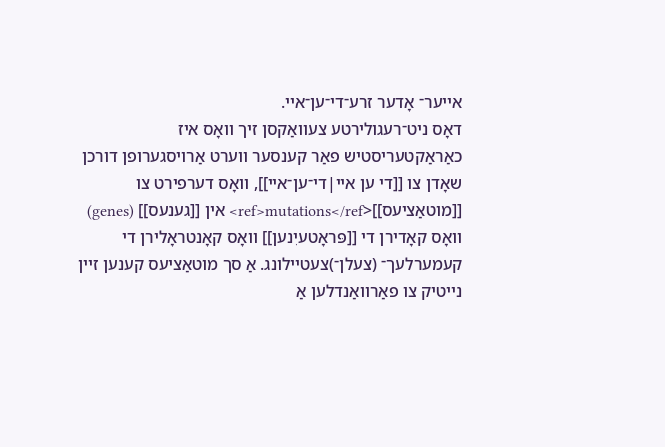אייער־ אָדער זרע־די־ען־איי.
דאָס ניט־רעגולירטע צעוואַקסן זיך וואָס איז כאַראַקטעריסטיש פאַר קענסער ווערט אַרויסגערופן דורכן שאָדן צו [[די ען איי|די־ען־איי]], וואָס דערפירט צו [[מוטאַציעס]]<ref>mutations</ref> אין [[גענעס]] (genes) וואָס קאָדירן די [[פּראָטעיִנען]] וואָס קאָנטראָלירן די קעמערלעך־ (צעלן־)צעטיילונג. אַ סך מוטאַציעס קענען זיין נייטיק צו פאַרוואַנדלען אַ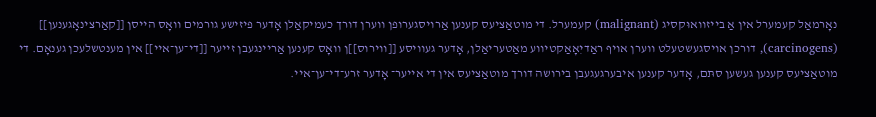נאָרמאַל קעמערל אין אַ בייזוואוּקסיג (malignant) קעמערל. די מוטאַציעס קענען אַרויסגערופן ווערן דורך כעמיקאַלן אָדער פיזישע גורמים וואָס הייסן [[קאַרצינאָגענען]] (carcinogens), דורכן אויסגעשטעלט ווערן אויף ראַדיִאָאַקטיווע מאַטעריאַלן, אָדער געוויסע [[ווירוס]]ן וואָס קענען אַריינגעבן זייער [[די־ען־איי]] אין מענטשלעכן גענאָם. די מוטאַציעס קענען געשען סתּם, אָדער קענען איבערגעגעבן בירושה דורך מוטאַציעס אין די אייער־ אָדער זרע־די־ען־איי.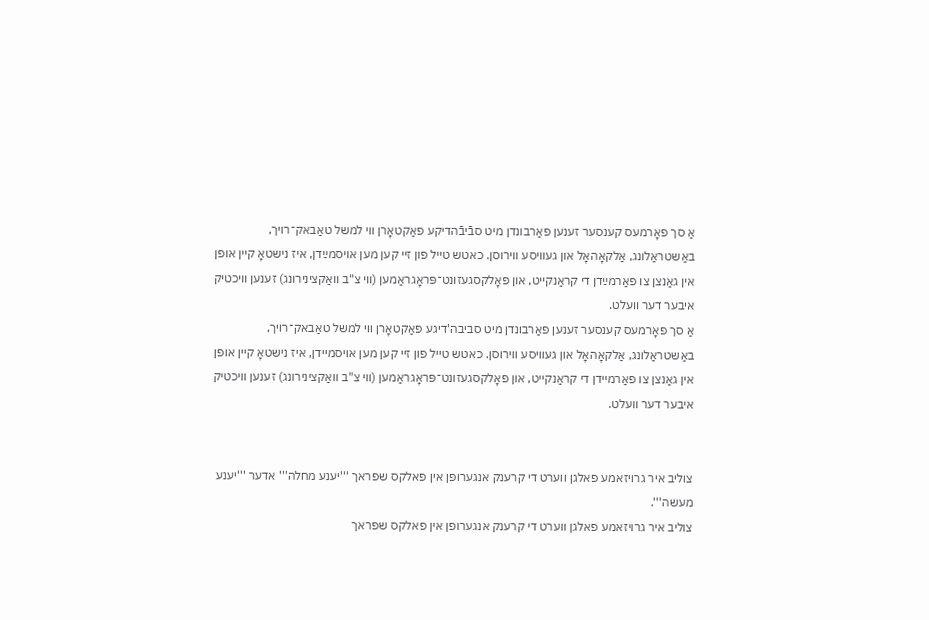אַ סך פאָרמעס קענסער זענען פאַרבונדן מיט סבֿיבֿהדיקע פאַקטאָרן ווי למשל טאַבאק־רויך, באַשטראַלונג, אַלקאָהאָל און געוויסע ווירוסן. כאטש טייל פון זיי קען מען אויסמײַדן, איז נישטאָ קיין אופן אין גאַנצן צו פאַרמײַדן די קראַנקייט, און פאָלקסגעזונט־פּראָגראַמען (ווי צ"ב וואַקצינירונג) זענען וויכטיק איבער דער וועלט.
אַ סך פאָרמעס קענסער זענען פאַרבונדן מיט סביבה'דיגע פאַקטאָרן ווי למשל טאַבאק־רויך, באַשטראַלונג, אַלקאָהאָל און געוויסע ווירוסן. כאטש טייל פון זיי קען מען אויסמיידן, איז נישטאָ קיין אופן אין גאַנצן צו פאַרמיידן די קראַנקייט, און פאָלקסגעזונט־פּראָגראַמען (ווי צ"ב וואַקצינירונג) זענען וויכטיק איבער דער וועלט.


צוליב איר גרויזאמע פאלגן ווערט די קרענק אנגערופן אין פאלקס שפראך '''יענע מחלה''' אדער '''יענע מעשה'''.
צוליב איר גרויזאמע פאלגן ווערט די קרענק אנגערופן אין פאלקס שפראך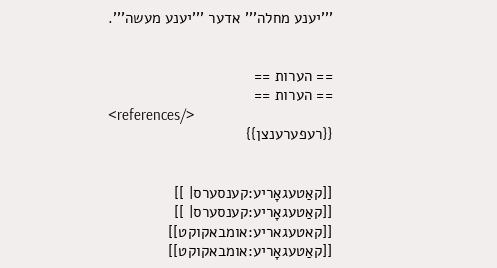'''יענע מחלה''' אדער '''יענע מעשה'''.


== הערות ==
== הערות ==
<references/>
{{רעפערענצן}}


[[קאַטעגאָריע:קענסערס| ]]
[[קאַטעגאָריע:קענסערס| ]]
[[קאטעגאריע:אומבאקוקט]]
[[קאַטעגאָריע:אומבאקוקט]]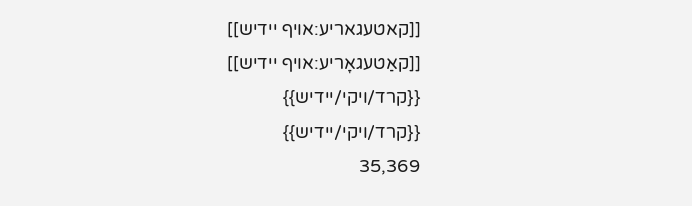[[קאטעגאריע:אויף יידיש]]
[[קאַטעגאָריע:אויף יידיש]]
{{קרד/ויקי/יידיש}}
{{קרד/ויקי/יידיש}}
35,369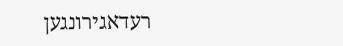רעדאגירונגען